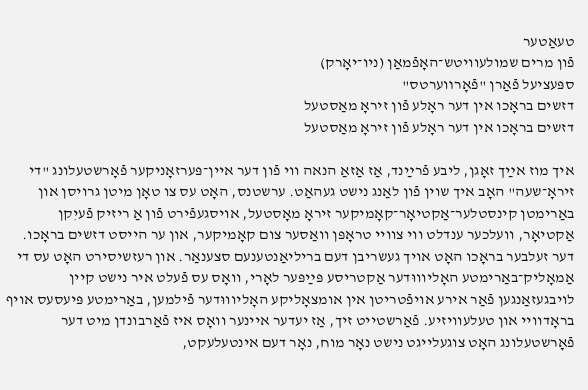טעאַטער
פֿון מרים שמולעוויטש־האָפֿמאַן (ניו־יאָרק)
ספּעציעל פֿאַרן "פֿאָרװערטס"
דזשים בראָכו אין דער ראָלע פֿון זיראָ מאַסטעל
דזשים בראָכו אין דער ראָלע פֿון זיראָ מאַסטעל

איך מוז אײַך זאָגן, ליבע פֿרײַנד, אַז אַזאַ הנאה ווי פֿון דער איין־פּערזאָניקער פֿאָרשטעלונג "די זיראָ־שעה" האָב איך שוין פֿון לאַנג נישט געהאַט. ערשטנס, האָט עס צו טאָן מיטן גרויסן און באַרימטן קינסטלער־אַקטיאָר־קאָמיקער זיראָ מאָסטעל, אויסגעפֿירט פֿון אַ ריזיק פֿעיִקן אַקטיאָר, וועלכער ענדלט ווי צוויי טראָפּן וואַסער צום קאָמיקער, און ער הייסט דזשים בראָכו. דער זעלבער בראָכו האָט אויך געשריבן דעם בריליאַנטענעם סצענאַר. און רעזשיסירט האָט עס די אַמאָליק־באַרימטע האָליוווּדער אַקטריסע פּײַפּער לאָרי, וואָס עס פֿעלט איר נישט קיין לויבגעזאַנגען פֿאַר אירע אויפֿטריטן אין אומצאָליקע האָליוווּדער פֿילמען, באַרימטע פּיעסעס אויף בראָדוויי און טעלעוויזיע. פֿאַרשטייט זיך, אַז יעדער איינער וואָס איז פֿאַרבונדן מיט דער פֿאָרשטעלונג האָט צוגעלייגט נישט נאָר מוח, נאָר דעם אינטעלעקט,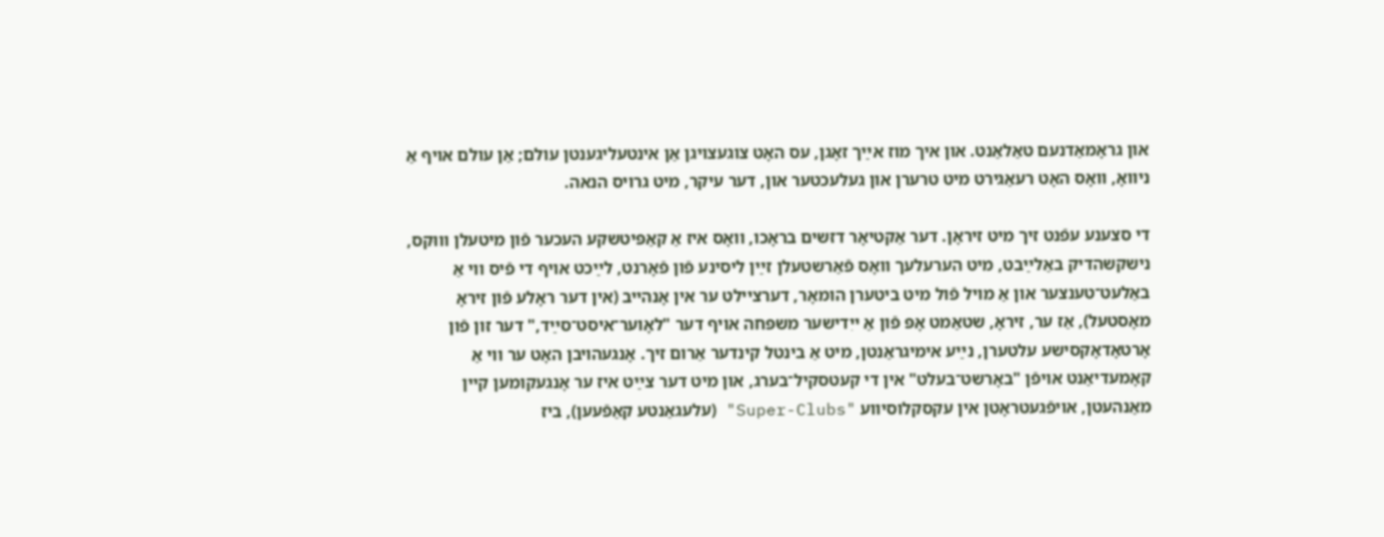און גראָמאַדנעם טאַלאַנט. און איך מוז אײַך זאָגן, עס האָט צוגעצויגן אַן אינטעליגענטן עולם; אַן עולם אויף אַ ניוואָ, וואָס האָט רעאַגירט מיט טרערן און געלעכטער און, דער עיקר, מיט גרויס הנאה.

די סצענע עפֿנט זיך מיט זיראָן. דער אַקטיאָר דזשים בראָכו, וואָס איז אַ קאַפּיטשקע העכער פֿון מיטעלן וווּקס, נישקשהדיק באַלײַבט, מיט הערעלעך וואָס פֿאַרשטעלן זײַן ליסינע פֿון פֿאָרנט, לײַכט אויף די פֿיס ווי אַ באַלעט־טענצער און אַ מויל פֿול מיט ביטערן הומאָר, דערציילט ער אין אָנהייב (אין דער ראָלע פֿון זיראָ מאָסטעל), אַז ער, זיראָ, שטאַמט אָפּ פֿון אַ ייִדישער משפּחה אויף דער "לאָוער־איסט־סײַד," דער זון פֿון אָרטאָדאָקסישע עלטערן, נײַע אימיגראַנטן, מיט אַ בינטל קינדער אַרום זיך. אָנגעהויבן האָט ער ווי אַ קאָמעדיאַנט אויפֿן "באָרשט־בעלט" אין די קעטסקיל־בערג, און מיט דער צײַט איז ער אָנגעקומען קיין מאַנהעטן, אויפֿגעטראָטן אין עקסקלוסיווע "Super-Clubs" (עלעגאַנטע קאַפֿעען), ביז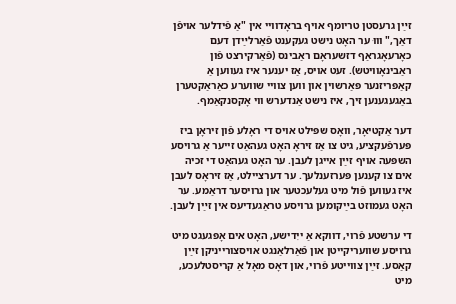זײַן גרעסטן טריומף אויף בראָדוויי אין "אַ פֿידלער אויפֿן דאַך," וווּ ער האָט נישט געקענט פֿאַרלײַדן דעם כאָרעאָגראַף דזשעראָם ראַבינס (פֿאַרקירצט פֿון ראַבינאָוויטש). זעט אויס, אַז יענער איז געווען אַ קאַפּריזנער פּאַרשוין און ווען צוויי שווערע כאַראַקטערן באַגעגענען זיך, איז נישט אַנדערש ווי אָקסנקאַמף.

דער אַקטיאָר, וואָס שפּילט אויס די ראָלע פֿון זיראָן ביז פּערפֿעקציע, גיט צו אַז זיראָ האָט געהאַט זייער אַ גרויסע השפּעה אויף זײַן אייגן לעבן. ער האָט געהאַט די זכיה אים צו קענען פּערזענלעך. ער דערציילט, אַז זיראָס לעבן איז געווען פֿול מיט געלעכטער און גרויסער דראַמע. ער האָט געמוזט בײַקומען גרויסע טראַגעדיעס אין זײַן לעבן.

די ערשטע פֿרוי, דווקא אַ ייִדישע, האָט אים אָפּגעגט מיט גרויסע שוועריקייטן און פֿאַרלאַנגט אויסצורייניקן זײַן קאַסע. זײַן צווייטע פֿרוי, און דאָס מאָל אַ קריסטלעכע, מיט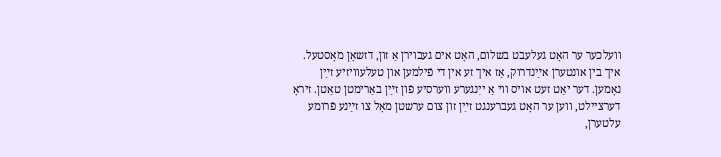וועלכער ער האָט געלעבט בשלום, האָט אים געבוירן אַ זון, דזשאָן מאָסטעל. איך בין אונטערן אײַנדרוק, אַז איך זע אין די פֿילמען און טעלעוויזיע זײַן נאָמען. דער יאַט זעט אויס ווי אַ ייִנגערע ווערסיע פֿון זײַן באַרימטן טאַטן. זיראָ דערציילט, ווען ער האָט געברענגט זײַן זון צום ערשטן מאָל צו זײַנע פֿרומע עלטערן,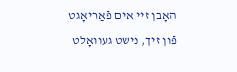האָבן זיי אים פֿאַריאָגט פֿון זיך, נישט געוואָלט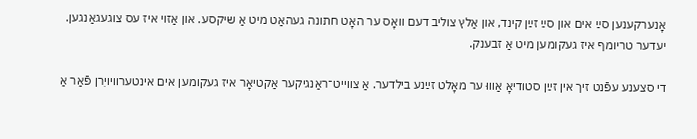אָנערקענען סײַ אים און סײַ זײַן קינד, און אַלץ צוליב דעם וואָס ער האָט חתונה געהאַט מיט אַ שיקסע. און אַזוי איז עס צוגעגאַנגען. יעדער טריומף איז געקומען מיט אַ זבענק.

די סצענע עפֿנט זיך אין זײַן סטודיאָ אַוווּ ער מאָלט זײַנע בילדער. אַ צווייט־ראַנגיקער אַקטיאָר איז געקומען אים אינטערוויויִרן פֿאַר אַ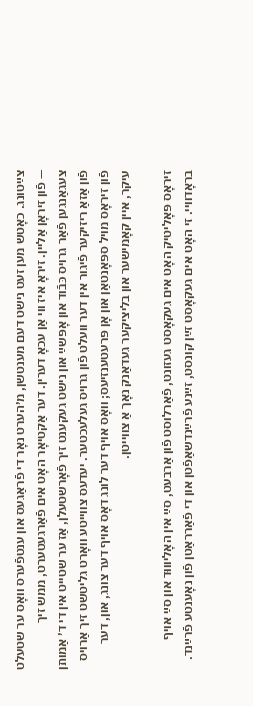צײַטונג. כאָטש מען זעט נישט דעם מענטשן, מ׳הערט נאָר די פֿראַגעס און ענטפֿערס וואָס ער שטעלט — פֿון זיראָן אַליין. זיראָ איז ווי אַן עכאָ דערין. דער אַקטיאָר האָט אים פֿאַרגעטערט, ממש זיך צעגאַנגען פֿאַר גרויס כּבֿוד און אָפּשײַ און נישט געקענט זיך פֿאָרשטעלן, אַז ער שטייט אין די ד׳ אַמותן פֿון אַזאַ ריזיקער פֿיגור אין דער וועלט פֿון גרויס געלעכטער. יעדעס צווייטע וואָרט גליטשט זיך אַרויס פֿון זיראָס מויל ספּאָנטאַן און אָן פּרעטענזיעס; וואָס אויף דער לונג דאָס אויף דער צונג, און, דער עיקר, איין קאָמישער און בליציקער געדאַנק נאָך אַ צווייטן.

זיראָס פּאָליטיק האָט אים געקאָסט געזונט, פֿאַרלוסט פֿון אַרבעט, סײַ אין האָליוווּד און סײַ אויף בראָדוויי. זי האָט אים געקאָסט זײַן קונסט, זײַנע פֿרײַנדשאַפֿטן און די פֿאַרראַטן פֿון נאָענטע פֿרײַנד.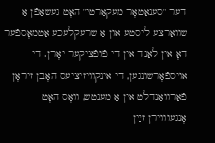דער "סענאַטאָר מעקאַרטי" האָט געשאַפֿן אַ שוואַרצע ליסטע און אַ שרעקלעכע אַטמאָספֿער דאָ אין לאַנד אין די פֿופֿציקער יאָרן. די אויספֿאָרשונגען, די אינקוויזיציעס האָבן זיראָן פֿאַרוואַנדלט אין אַ מענטש, וואָס האָט אָנגעוווירן זײַן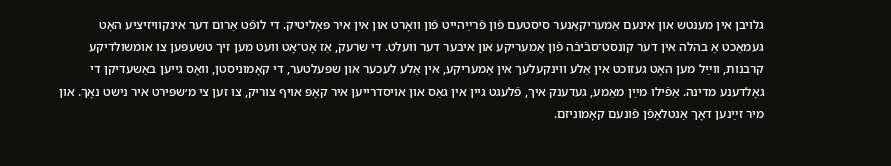גלויבן אין מענטש און אינעם אַמעריקאַנער סיסטעם פֿון פֿרײַהייט פֿון וואָרט און אין איר פּאָליטיק. די לופֿט אַרום דער אינקוויזיציע האָט געמאַכט אַ בהלה אין דער קונסט־סבֿיבֿה פֿון אַמעריקע און איבער דער וועלט. די שרעק, אַז אָט־אָט וועט מען זיך טשעפּען צו אומשולדיקע קרבנות, ווײַל מען האָט געזוכט אין אַלע ווינקעלעך אין אַמעריקע, אין אַלע לעכער און שפּעלטער, די קאָמוניסטן, וואָס גייען באַשעדיקן די גאָלדענע מדינה. אַפֿילו מײַן מאַמע, געדענק איך, פֿלעגט גיין אין גאַס און אויסדרייען איר קאָפּ אויף צוריק, צו זען צי מ׳שפּירט איר נישט נאָך. און מיר זײַנען דאָך אַנטלאָפֿן פֿונעם קאָמוניזם.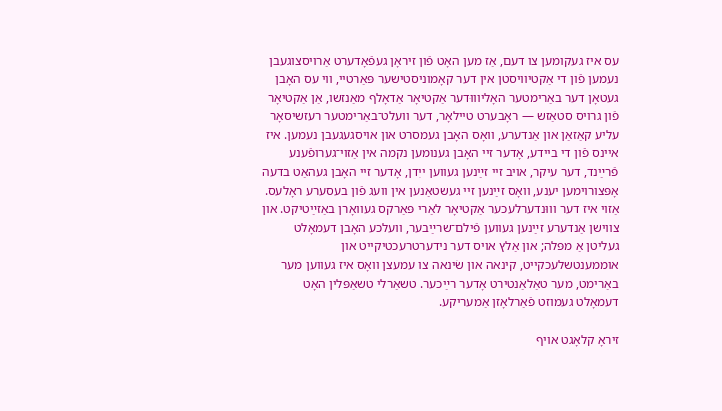עס איז געקומען צו דעם, אַז מען האָט פֿון זיראָן געפֿאָדערט אַרויסצוגעבן נעמען פֿון די אַקטיוויסטן אין דער קאָמוניסטישער פּאַרטיי, ווי עס האָבן געטאָן דער באַרימטער האָליוווּדער אַקטיאָר אַדאָלף מאַנזשו, אַן אַקטיאָר פֿון גרויס סטאַזש — ראָבערט טיילאָר, דער וועלט־באַרימטער רעזשיסאָר עליע קאַזאַן און אַנדערע, וואָס האָבן געמסרט און אויסגעגעבן נעמען. איז איינס פֿון די ביידע, אָדער זיי האָבן גענומען נקמה אין אַזוי־גערופֿענע פֿרײַנד, דער עיקר, אויב זיי זײַנען געווען ייִדן, אָדער זיי האָבן געהאַט בדעה אָפּצורוימען יענע, וואָס זײַנען זיי געשטאַנען אין וועג פֿון בעסערע ראָלעס. אַזוי איז דער וווּנדערלעכער אַקטיאָר לאַרי פּאַרקס געוואָרן באַזײַטיקט. און צווישן אַנדערע זײַנען געווען פֿילם־שרײַבער, וועלכע האָבן דעמאָלט געליטן אַ מפּלה; און אַלץ אויס דער נידערטרעכטיקייט און אוממענטשלעכקייט, קינאה און שׂינאה צו עמעצן וואָס איז געווען מער באַרימט, מער טאַלאַנטירט אָדער רײַכער. טשאַרלי טשאַפּלין האָט דעמאָלט געמוזט פֿאַרלאָזן אַמעריקע.

זיראָ קלאָגט אויף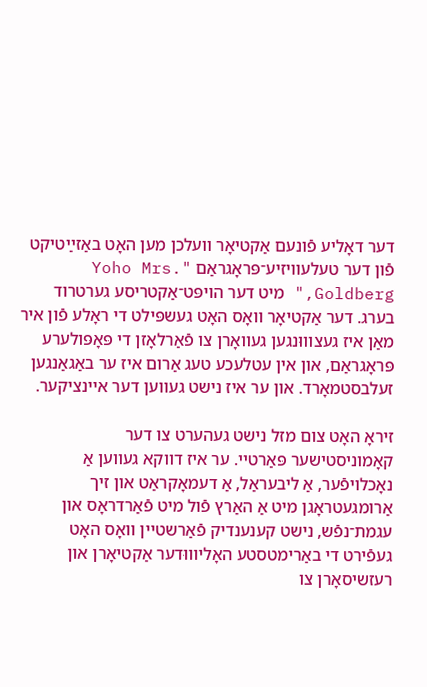דער דאָליע פֿונעם אַקטיאָר וועלכן מען האָט באַזײַטיקט פֿון דער טעלעוויזיע־פּראָגראַם "Yoho Mrs. Goldberg," מיט דער הויפּט־אַקטריסע גערטרוד בערג. דער אַקטיאָר וואָס האָט געשפּילט די ראָלע פֿון איר מאַן איז געצוווּנגען געוואָרן צו פֿאַרלאָזן די פּאָפּולערע פּראָגראַם, און אין עטלעכע טעג אַרום איז ער באַגאַנגען זעלבסטמאָרד. און ער איז נישט געווען דער איינציקער.

זיראָ האָט צום מזל נישט געהערט צו דער קאָמוניסטישער פּאַרטיי. ער איז דווקא געווען אַ נאָכלויפֿער, אַ ליבעראַל, אַ דעמאָקראַט און זיך אַרומגעטראָגן מיט אַ האַרץ פֿול מיט פֿאַרדראָס און עגמת־נפֿש, נישט קענענדיק פֿאַרשטיין וואָס האָט געפֿירט די באַרימטסטע האָליוווּדער אַקטיאָרן און רעזשיסאָרן צו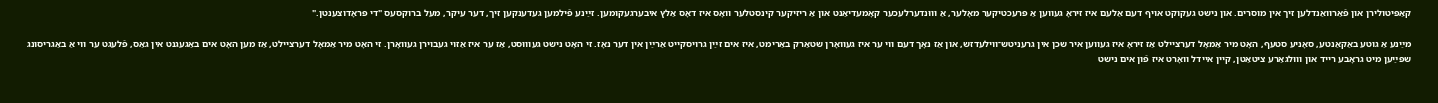קאַפּיטולירן און פֿאַרוואַנדלען זיך אין מוסרים. און נישט געקוקט אויף דעם אַלעם איז זיראָ געווען אַ פּרעכטיקער מאָלער, אַ וווּנדערלעכער קאָמעדיאַנט און אַ ריזיקער קינסטלער וואָס איז דאָס אַלץ איבערגעקומען. זײַנע פֿילמען געדענקען זיך, דער עיקר, מעל ברוקסעס "די פּראָדוצענטן."

מײַנע אַ גוטע באַקאַנטע, סאָניע סטעף, האָט מיר אַמאָל דערציילט אַז זיראָ איז געווען איר שכן אין גרעניטש־ווילעדזש, און אַז נאָך דעם ווי ער איז געוואָרן שטאַרק באַרימט, איז אים זײַן גרויסקייט אַרײַן אין דער נאָז. זי האָט נישט געוווּסט, אַז ער איז אַזוי געבוירן געוואָרן. זי האָט מיר אַמאָל דערציילט, אַז מען האָט אים באַגעגנט אין גאַס, פֿלעגט ער ווי אַ באַגריסונג שפּײַען מיט גראָבע רייד און וווּלגאַרע ציטאַטן, קיין איידל וואָרט איז פֿון אים נישט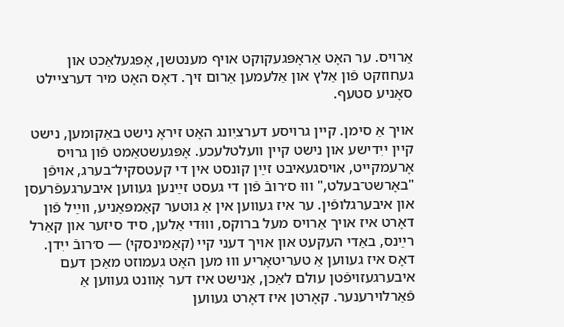אַרויס. ער האָט אַראָפּגעקוקט אויף מענטשן, אָפּגעלאַכט און געחוזקט פֿון אַלץ און אַלעמען אַרום זיך. דאָס האָט מיר דערציילט סאָניע סטעף.

אויך אַ סימן. קיין גרויסע דערציִונג האָט זיראָ נישט באַקומען, נישט קיין ייִדישע און נישט קיין וועלטלעכע. אָפּגעשטאַמט פֿון גרויס אָרעמקייט, אויסגעאיבט זײַן קונסט אין די קעטסקיל־בערג, אויפֿן "באָרשט־בעלט," וווּ ס׳רובֿ פֿון די געסט זײַנען געווען איבערגעפֿרעסן און איבערגלופֿין. ער איז געווען אין אַ גוטער קאַמפּאַניע, ווײַל פֿון דאָרט איז אויך אַרויס מעל ברוקס, וווּדי אַלען, סיד סיזער און קאַרל רײַנס, באַדי העקעט און אויך דעני קיי (קאַמינסקי) — ס׳רובֿ ייִדן. דאָס איז געווען אַ טעריטאָריע וווּ מען האָט געמוזט מאַכן דעם איבערגעזויפֿטן עולם לאַכן, אַנישט איז דער אָוונט געווען אַ פֿאַרלוירענער. קאָרטן איז דאָרט געווען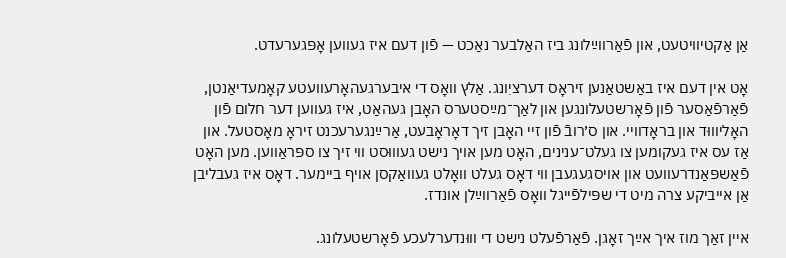אַן אַקטיוויטעט, און פֿאַרווײַלונג ביז האַלבער נאַכט — פֿון דעם איז געווען אָפּגערעדט.

אָט אין דעם איז באַשטאַנען זיראָס דערציִונג. אַלץ וואָס די איבערגעהאָרעוועטע קאָמעדיאַנטן, פֿאַרפֿאַסער פֿון פֿאָרשטעלונגען און לאַך־מײַסטערס האָבן געהאַט, איז געווען דער חלום פֿון האָליוווּד און בראָדוויי. און ס׳רובֿ פֿון זיי האָבן זיך דאָראָבעט, אַרײַנגערעכנט זיראָ מאָסטעל. און אַז עס איז געקומען צו געלט־ענינים, האָט מען אויך נישט געוווּסט ווי זיך צו ספּראַווען. מען האָט פֿאַשפּאַנדרעוועט און אויסגעגעבן ווי דאָס געלט וואָלט געוואַקסן אויף ביימער. דאָס איז געבליבן אַן אייביקע צרה מיט די שפּילפֿייגל וואָס פֿאַרווײַלן אונדז.

איין זאַך מוז איך אײַך זאָגן. פֿאַרפֿעלט נישט די וווּנדערלעכע פֿאָרשטעלונג.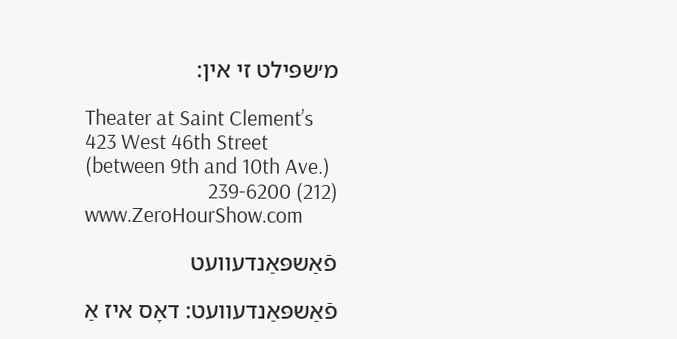מ׳שפּילט זי אין:

Theater at Saint Clement’s
423 West 46th Street
(between 9th and 10th Ave.)
(212) 239-6200
www.ZeroHourShow.com

פֿאַשפּאַנדעוועט

פֿאַשפּאַנדעוועט: דאָס איז אַ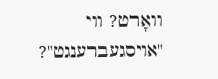וואָרט? ווי "אויסגעברענגט"?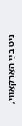ניט בײַ האַרקאַווי,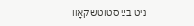ניט בײַ סטוטשקאָוו